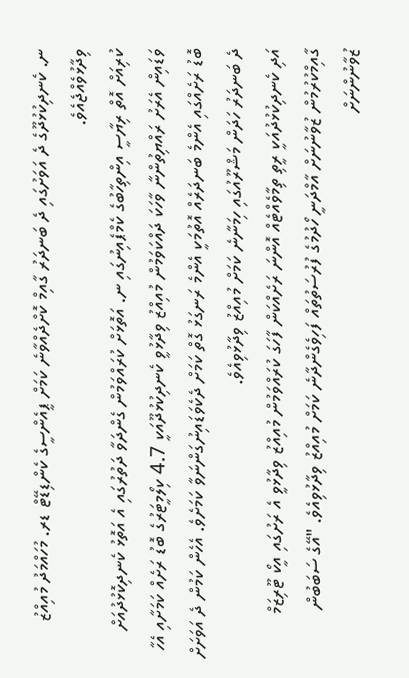ނ. ކެނދިކުޅުދޫގެ ދެ އަވަށުގައި ދެ ބަނދަރު ގާއިމް ކޮށްދެއްވާނެ ކަމަށް ޕީއެންސީގެ ކެންޑިޑޭޓް ޑރ. މުހައްމަދު މުއިއްޒު ވިދާޅުވެއްޖެއެވެ.
ކުރިއަށް އޮތް ރިޔާސީ އިންތިހާބުގެ ކެމްޕެއިނުގައި ނ. އަތޮޅަށް ކުރައްވަމުން ގެންދަވާ ދަތުރުގައި އެ އަތޮޅު ކެނދިކޮޅުދުއަށް ވަޑައިން އެރަށު ރައްޔިތުންނާ ވާހަކަ ދައްކަވަމުން މުއިއްޒު ވިދާޅުވީ ކެނދިކުޅުދޫއަކީ 4.7 ކިލޯމީޓަރުގެ ބޮޑު ރަށެއް ކަމަށާއި އެހާ ބޮޑު ރަށެއްގައި އެންމެ ބަނދަރެއް އޮތުމަކީ އެންމެ ރަނގަޅު ގޮތް ކަމަށް ދެކެވަޑައިނުގަންނަވާ ކަމަށެވެ. އެހެން ކަމުން ދެ އަވަށަށް ދެ ބަނދަރު ހަދަން މަޝްރޫއުގައި ހިމަނާނެ ކަމަށް މުއިއްޒު ވިދާޅުވިއެވެ.
އަދި ކެނދިކުޅުދުއަކީ ރީތި ތިމާވެއްޓެއް އޮންނަ ރަށެއްކަން ފާހަގަ ކުރައްވަމުން މުއިއްޒު ވިދާޅުވީ އެ ރަށުގައި އީކޯ ޓޫރިޒަމް ގާއިމްކުރުމުން ޒުވާނުނަށް އާމްދަނީ ހޯދުމުގެ ފުރުސަތުތައް ފަހިވެގެންދާނެ ކަމަށް މުއިއްޒު ވިދާޅުވިއެވެ. "އޭގެ ސަބަބުން ޒުވާނުންނަށް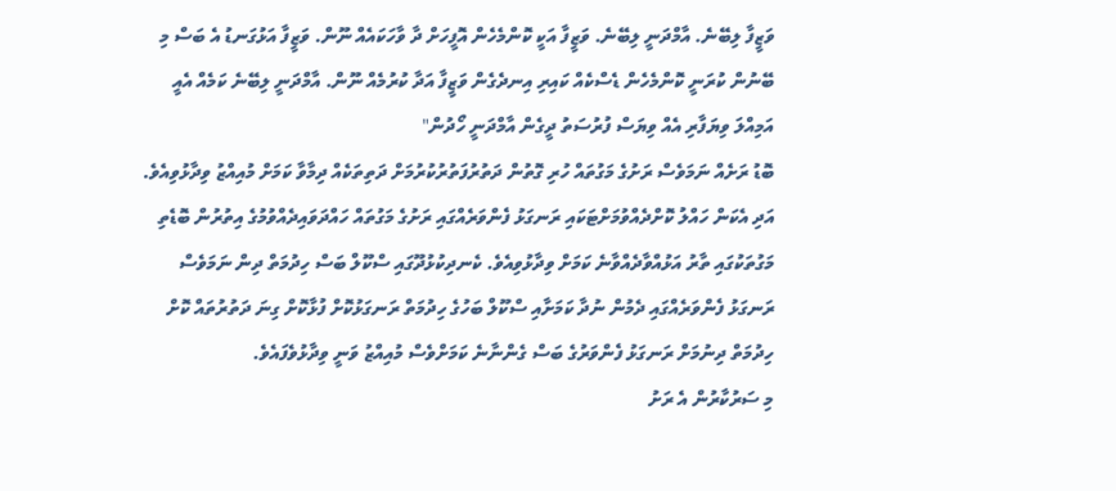ވަޒީފާ ލިބޭނެ. އާމްދަނީ ލިބޭނެ. ވަޒީފާ އަކީ ކޮންމެހެން އޮފީހަށް ދާ ވާހަކައެއް ނޫން. ވަޒީފާ އަޅުގަނޑު އެ ބަސް މި ބޭނުން ކުރަނީ ކޮންމެހެން ޑެސްކެއް ކައިރި އިނދެގެން ވަޒީފާ އަދާ ކުރުމެއް ނޫން. އާމްދަނީ ލިބޭނެ ކަމެއް އެއީ އަމިއްލަ ވިޔަފާރި އެއް ވިޔަސް ފުރުސަތު ދީގެން އާމްދަނީ ހޯދުން"
ބޮޑު ރަށެއް ނަމަވެސް ރަށުގެ މަގުތައް ހުރި ގޮތުން ދަތުރުފަތުރުކުރުމަށް ދަތިތަކެއް ދިމާވާ ކަމަށް މުއިއްޒު ވިދާޅުވިއެވެ. އަދި އެކަން ހައްލު ކޮށްދެއްވުމަށްޓަކައި ރަނގަޅު ފެންވަރެއްގައި ރަށުގެ މަގުތައް ހައްދަވައިދެއްވުމުގެ އިތުރުން ބޮޑެތި މަގުތަކުގައި ތާރު އަޅުއްވާދެއްވާނެ ކަމަށް ވިދާޅުވިއެވެ. ކެނދިކުޅުދޫގައި ސްކޫލް ބަސް ހިދުމަތް ދިން ނަމަވެސް ރަނގަޅު ފެންވަރެއްގައި ދެމުން ނުދާ ކަމަށާއި ސްކޫލް ބަހުގެ ހިދުމަތް ރަނގަޅުކޮށް ފުޅާކޮށް ގިނަ ދަތުރުތައް ކޮށް ހިދުމަތް ދިނުމަށް ރަނގަޅު ފެންވަރުގެ ބަސް ގެންނާނެ ކަމަށްވެސް މުއިއްޒު ވަނީ ވިދާޅުވެފައެވެ.
މި ސަރުކާރުން އެ ރަށު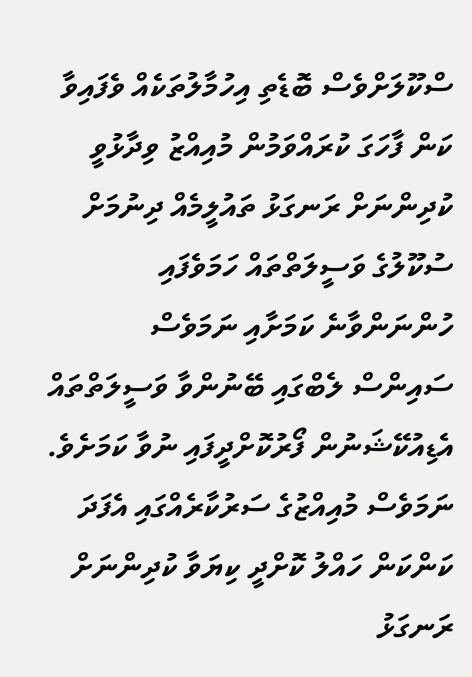ސްކޫލަށްވެސް ބޮޑެތި އިހުމާލުތަކެއް ވެފައިވާ ކަން ފާހަގަ ކުރައްވަމުން މުއިއްޒު ވިދާޅުވީ ކުދިންނަށް ރަނގަޅު ތައުލީމެއް ދިނުމަށް ސުކޫލުގެ ވަސީލަތްތައް ހަމަވެފައި ހުންނަންވާނެ ކަމަށާއި ނަމަވެސް ސައިންސް ލެބްގައި ބޭނުންވާ ވަސީލަތްތައް އެޑިއުކޭޝަނުން ފޯރުކޮށްދީފައި ނުވާ ކަމަށެވެ. ނަމަވެސް މުއިއްޒުގެ ސަރުކާރެއްގައި އެފަދަ ކަންކަން ހައްލު ކޮށްދީ ކިޔަވާ ކުދިންނަށް ރަނގަޅު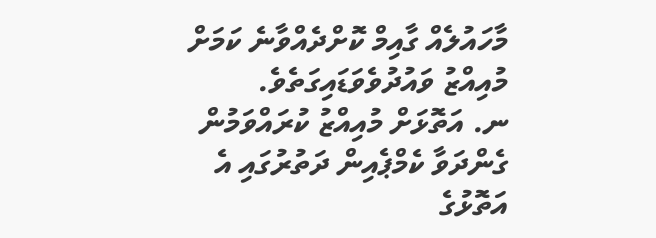މާހައުލެއް ގާއިމް ކޮށްދެއްވާނެ ކަމަށް މުއިއްޒު ވައުދުވެވަޑައިގަތެވެ.
ނ. އަތޮޅަށް މުއިއްޒު ކުރައްވަމުން ގެންދަވާ ކެމްޕެއިން ދަތުރުގައި އެ އަތޮޅުގެ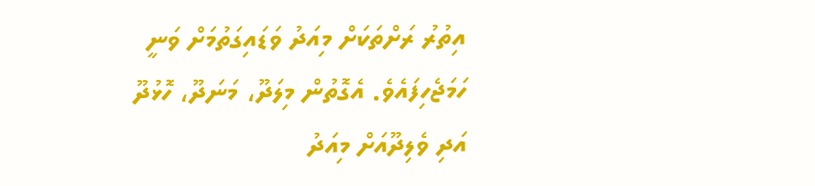އިތުރު ރަށްތަކަށް މިއަދު ވަޑައިގަތުމަށް ވަނީ ހަމަޖެހިފައެވެ. އެގޮތުން މިލަދޫ، މަނަދޫ، ހޮޅުދޫ އަދި ވެލިދޫއަށް މިއަދު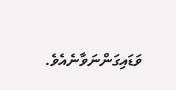ވަޑައިގަންނަވާނެއެވެ.